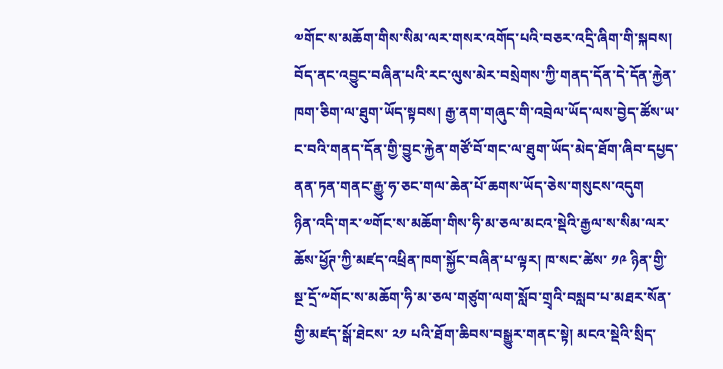༧གོང་ས་མཆོག་གིས་སིམ་ལར་གསར་འགོད་པའི་བཅར་འདྲི་ཞིག་གི་སྐབས། བོད་ནང་འབྱུང་བཞིན་པའི་རང་ལུས་མེར་བསྲེགས་ཀྱི་གནད་དོན་དེ་དོན་རྐྱེན་ཁག་ཅིག་ལ་ཐུག་ཡོད་སྟབས། རྒྱ་ནག་གཞུང་གི་འབྲེལ་ཡོད་ལས་བྱེད་ཚོས་ཡ་ང་བའི་གནད་དོན་གྱི་བྱུང་རྐྱེན་གཙོ་བོ་གང་ལ་ཐུག་ཡོད་མེད་ཐོག་ཞིབ་དཔྱད་ནན་ཏན་གནང་རྒྱུ་ཧ་ཅང་གལ་ཆེན་པོ་ཆགས་ཡོད་ཅེས་གསུངས་འདུག
ཉིན་འདི་གར་༧གོང་ས་མཆོག་གིས་ཧི་མ་ཅལ་མངའ་སྡེའི་རྒྱལ་ས་སིམ་ལར་ཆོས་ཕྱོཊ་ཀྱི་མཛད་འཕྲིན་ཁག་སྐྱོང་བཞིན་པ་ལྟར། ཁ་སང་ཚེས་ ༡༩ ཉིན་གྱི་སྔ་དྲོ་༸གོང་ས་མཆོག་ཧི་མ་ཅལ་གཙུག་ལག་སློབ་གྲྭའི་བསླབ་པ་མཐར་སོན་གྱི་མཛད་སྒོ་ཐེངས་ ༢༡ པའི་ཐོག་ཆིབས་བསྒྱུར་གནང་སྟེ། མངའ་སྡེའི་སྲིད་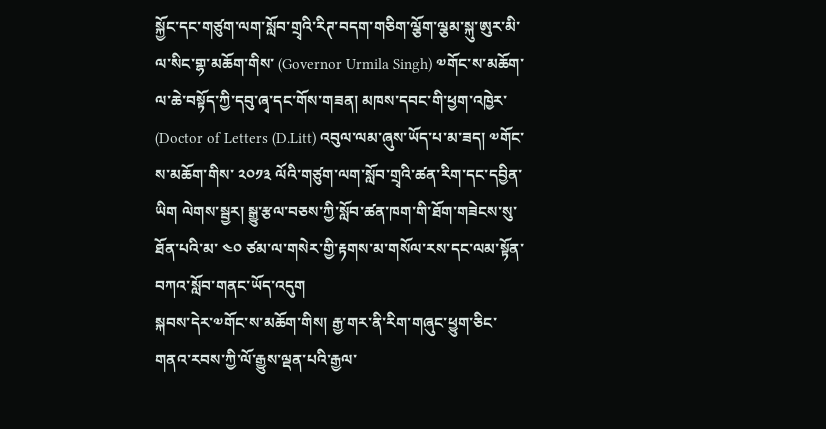སྐྱོང་དང་གཙུག་ལག་སློབ་གྲྭའི་རིཊ་བདག་གཅིག་ལྕོག་ལྕམ་སྐུ་ཨུར་མི་ལ་སིང་གྷ་མཆོག་གིས་ (Governor Urmila Singh) ༧གོང་ས་མཆོག་ལ་ཆེ་བསྟོད་ཀྱི་དབུ་ཞྭ་དང་གོས་གཟན། མཁས་དབང་གི་ཕྱག་འཁྱེར་ (Doctor of Letters (D.Litt) འབུལ་ལམ་ཞུས་ཡོད་པ་མ་ཟད། ༧གོང་ས་མཆོག་གིས་ ༢༠༡༣ ལོའི་གཙུག་ལག་སློབ་གྲྭའི་ཚན་རིག་དང་དབྱིན་ཡིག ལེགས་སྦྱར། སྒྱུ་རྩལ་བཅས་ཀྱི་སློབ་ཚན་ཁག་གི་ཐོག་གཟེངས་སུ་ཐོན་པའི་མ་ ༤༠ ཙམ་ལ་གསེར་གྱི་རྟགས་མ་གསོལ་རས་དང་ལམ་སྟོན་བཀའ་སློབ་གནང་ཡོད་འདུག
སྐབས་དེར་༧གོང་ས་མཆོག་གིས། རྒྱ་གར་ནི་རིག་གཞུང་ཕྱུག་ཅིང་གནའ་རབས་ཀྱི་ལོ་རྒྱུས་ལྡན་པའི་རྒྱལ་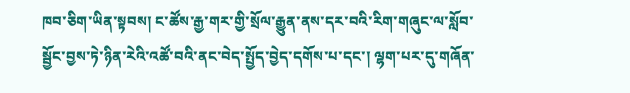ཁབ་ཅིག་ཡིན་སྟབས། ང་ཚོས་རྒྱ་གར་གྱི་སྲོལ་རྒྱུན་ནས་དར་བའི་རིག་གཞུང་ལ་སློབ་སྦྱོང་བྱས་ཏེ་ཉིན་རེའི་འཚོ་བའི་ནང་བེད་སྤྱོད་བྱེད་དགོས་པ་དང་། ལྷག་པར་དུ་གཞོན་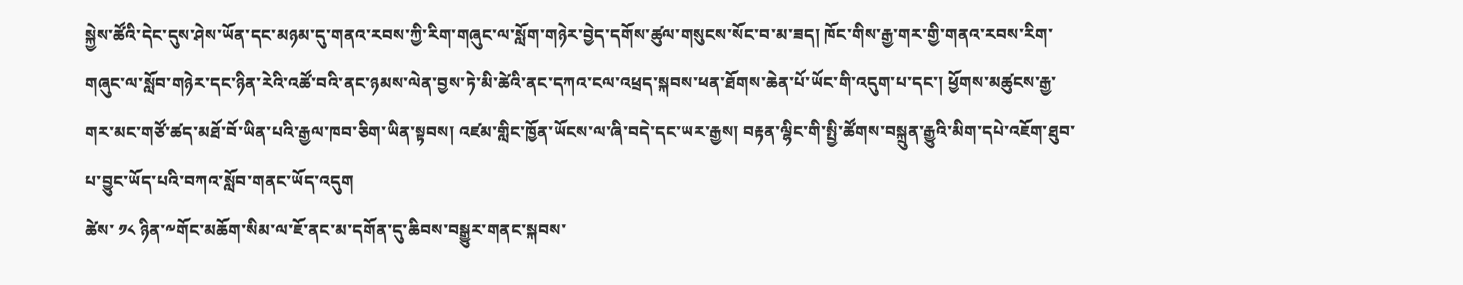སྐྱེས་ཚོའི་དེང་དུས་ཤེས་ཡོན་དང་མཉམ་དུ་གནའ་རབས་ཀྱི་རིག་གཞུང་ལ་སློག་གཉེར་བྱེད་དགོས་ཚུལ་གསུངས་སོང་བ་མ་ཟད། ཁོང་གིས་རྒྱ་གར་གྱི་གནའ་རབས་རིག་གཞུང་ལ་སློབ་གཉེར་དང་ཉིན་རེའི་འཚོ་བའི་ནང་ཉམས་ལེན་བྱས་ཏེ་མི་ཚེའི་ནང་དཀའ་ངལ་འཕྲད་སྐབས་ཕན་ཐོགས་ཆེན་པོ་ཡོང་གི་འདུག་པ་དང་། ཕྱོགས་མཚུངས་རྒྱ་གར་མང་གཙོ་ཚད་མཐོ་བོ་ཡིན་པའི་རྒྱལ་ཁབ་ཅིག་ཡིན་སྟབས། འཛམ་གླིང་ཁྱོན་ཡོངས་ལ་ཞི་བདེ་དང་ཡར་རྒྱས། བརྟན་ལྷིང་གི་སྤྱི་ཚོགས་བསྐྲུན་རྒྱུའི་མིག་དཔེ་འཇོག་ཐུབ་པ་བྱུང་ཡོད་པའི་བཀའ་སློབ་གནང་ཡོད་འདུག
ཚེས་ ༡༨ ཉིན་༸གོང་མཆོག་སིམ་ལ་ཇོ་ནང་མ་དགོན་དུ་ཆིབས་བསྒྱུར་གནང་སྐབས་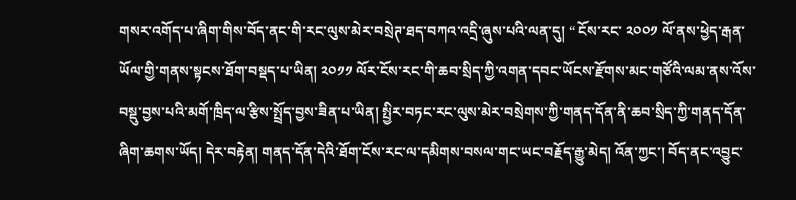གསར་འགོད་པ་ཞིག་གིས་བོད་ནང་གི་རང་ལུས་མེར་བསྲེཊ་ཐད་བཀའ་འདྲི་ཞུས་པའི་ལན་དུ། “ ངོས་རང་ ༢༠༠༡ ལོ་ནས་ཕྱེད་རྒན་ཡོལ་གྱི་གནས་སྟངས་ཐོག་བསྡད་པ་ཡིན། ༢༠༡༡ ལོར་ངོས་རང་གི་ཆབ་སྲིད་ཀྱི་འགན་དབང་ཡོངས་རྫོགས་མང་གཙོའི་ལམ་ནས་འོས་བསྡུ་བྱས་པའི་མགོ་ཁྲིད་ལ་རྩིས་སྤྲོད་བྱས་ཟིན་པ་ཡིན། སྤྱིར་བཏང་རང་ལུས་མེར་བསྲེགས་ཀྱི་གནད་དོན་ནི་ཆབ་སྲིད་ཀྱི་གནད་དོན་ཞིག་ཆགས་ཡོད། དེར་བརྟེན། གནད་དོན་དེའི་ཐོག་ངོས་རང་ལ་དམིགས་བསལ་གང་ཡང་བརྗོད་རྒྱུ་མེད། འོན་ཀྱང་། བོད་ནང་འབྱུང་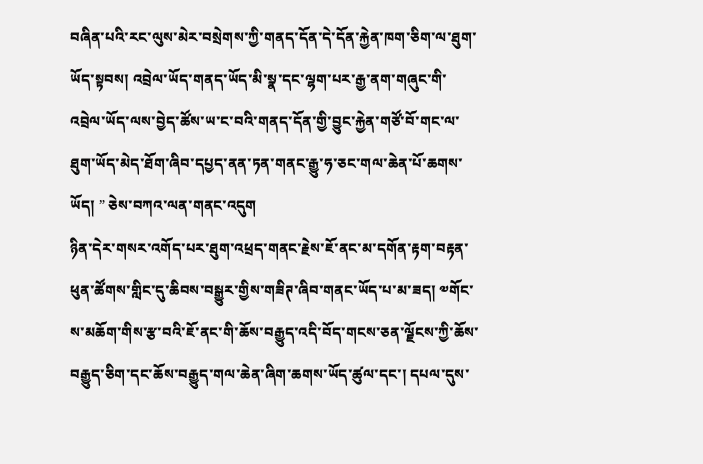བཞིན་པའི་རང་ལུས་མེར་བསྲེགས་ཀྱི་གནད་དོན་དེ་དོན་རྐྱེན་ཁག་ཅིག་ལ་ཐུག་ཡོད་སྟབས། འབྲེལ་ཡོད་གནད་ཡོད་མི་སྣ་དང་ལྷག་པར་རྒྱ་ནག་གཞུང་གི་འབྲེལ་ཡོད་ལས་བྱེད་ཚོས་ཡ་ང་བའི་གནད་དོན་གྱི་བྱུང་རྐྱེན་གཙོ་བོ་གང་ལ་ཐུག་ཡོད་མེད་ཐོག་ཞིབ་དཔྱད་ནན་ཏན་གནང་རྒྱུ་ཧ་ཅང་གལ་ཆེན་པོ་ཆགས་ཡོད། ” ཅེས་བཀའ་ལན་གནང་འདུག
ཉིན་དེར་གསར་འགོད་པར་ཐུག་འཕྲད་གནང་རྗེས་ཇོ་ནང་མ་དགོན་རྟག་བརྟན་ཕུན་ཚོགས་གླིང་དུ་ཆིབས་བསྒྱུར་གྱིས་གཟིཊ་ཞིབ་གནང་ཡོད་པ་མ་ཟད། ༧གོང་ས་མཆོག་གིས་རྩ་བའི་ཇོ་ནང་གི་ཆོས་བརྒྱུད་འདི་བོད་གངས་ཅན་ལྗོངས་ཀྱི་ཆོས་བརྒྱུད་ཅིག་དང་ཆོས་བརྒྱུད་གལ་ཆེན་ཞིག་ཆགས་ཡོད་ཚུལ་དང་། དཔལ་དུས་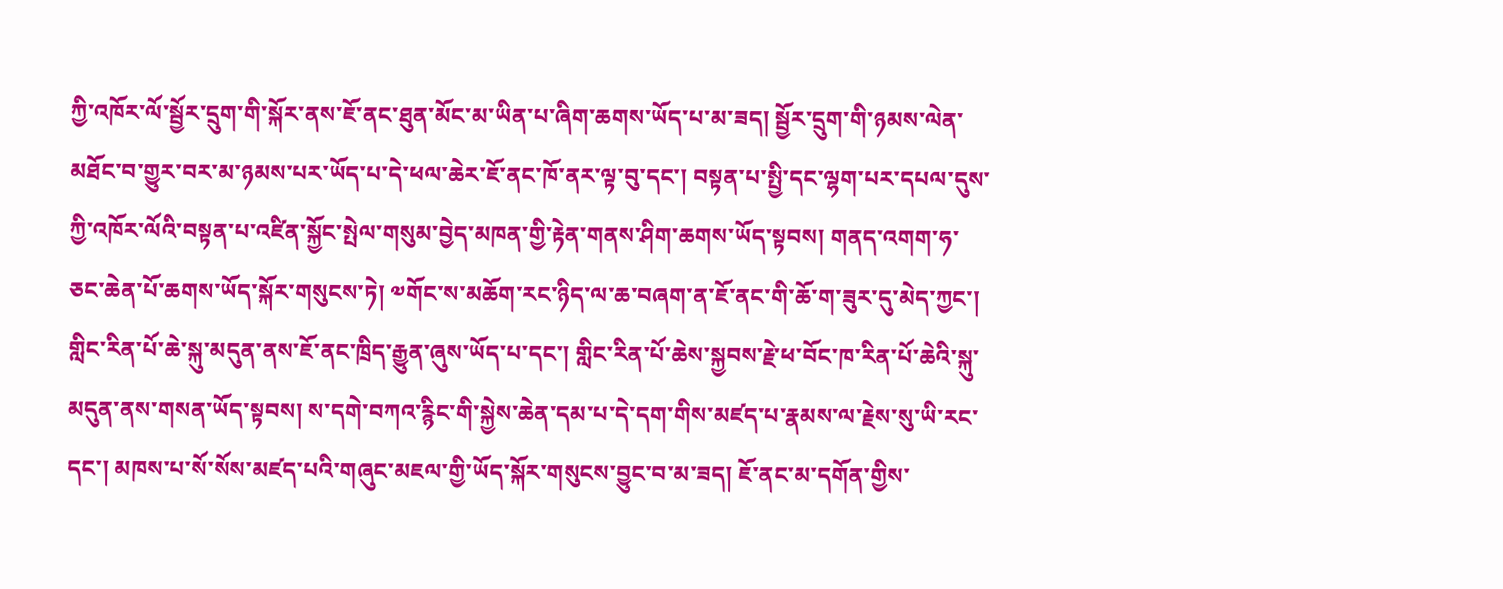ཀྱི་འཁོར་ལོ་སྦྱོར་དྲུག་གི་སྐོར་ནས་ཇོ་ནང་ཐུན་མོང་མ་ཡིན་པ་ཞིག་ཆགས་ཡོད་པ་མ་ཟད། སྦྱོར་དྲུག་གི་ཉམས་ལེན་མཐོང་བ་གྱུར་བར་མ་ཉམས་པར་ཡོད་པ་དེ་ཕལ་ཆེར་ཇོ་ནང་ཁོ་ནར་ལྟ་བུ་དང་། བསྟན་པ་སྤྱི་དང་ལྷག་པར་དཔལ་དུས་ཀྱི་འཁོར་ལོའི་བསྟན་པ་འཛིན་སྐྱོང་སྤེལ་གསུམ་བྱེད་མཁན་གྱི་རྟེན་གནས་ཤིག་ཆགས་ཡོད་སྟབས། གནད་འགག་ཧ་ཅང་ཆེན་པོ་ཆགས་ཡོད་སྐོར་གསུངས་ཏེ། ༧གོང་ས་མཆོག་རང་ཉིད་ལ་ཆ་བཞག་ན་ཇོ་ནང་གི་ཆོ་ག་ཟུར་དུ་མེད་ཀྱང་། གླིང་རིན་པོ་ཆེ་སྐུ་མདུན་ནས་ཇོ་ནང་ཁྲིད་རྒྱུན་ཞུས་ཡོད་པ་དང་། གླིང་རིན་པོ་ཆེས་སྐྱབས་རྗེ་ཕ་བོང་ཁ་རིན་པོ་ཆེའི་སྐུ་མདུན་ནས་གསན་ཡོད་སྟབས། ས་དགེ་བཀའ་རྙིང་གི་སྐྱེས་ཆེན་དམ་པ་དེ་དག་གིས་མཛད་པ་རྣམས་ལ་རྗེས་སུ་ཡི་རང་དང་། མཁས་པ་སོ་སོས་མཛད་པའི་གཞུང་མཇལ་གྱི་ཡོད་སྐོར་གསུངས་བྱུང་བ་མ་ཟད། ཇོ་ནང་མ་དགོན་གྱིས་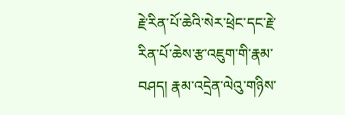རྗེ་རིན་པོ་ཆེའི་སེར་ཕྲེང་དང་རྗེ་རིན་པོ་ཆེས་རྩ་འཇུག་གི་རྣམ་བཤད། རྣམ་འདྲེན་ལེའུ་གཉིས་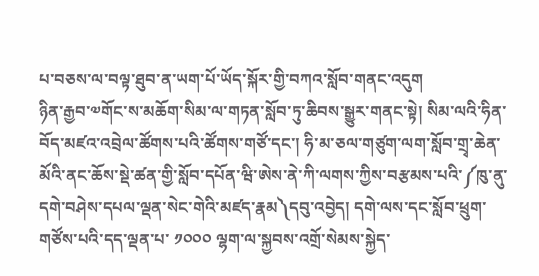པ་བཅས་ལ་བལྟ་ཐུབ་ན་ཡག་པོ་ཡོད་སྐོར་གྱི་བཀའ་སློབ་གནང་འདུག
ཉིན་རྒྱབ་༧གོང་ས་མཆོག་སིམ་ལ་གཏན་སློབ་ཏུ་ཆིབས་སྒྱུར་གནང་སྟེ། སིམ་ལའི་ཧིན་བོད་མཛའ་འབྲེལ་ཚོགས་པའི་ཚོགས་གཙོ་དང་། ཧི་མ་ཅལ་གཙུག་ལག་སློབ་གྲྭ་ཆེན་མོའི་ནང་ཆོས་སྡེ་ཚན་གྱི་སློབ་དཔོན་ཝི་ཨེས་ནེ་ཀི་ལགས་ཀྱིས་བརྩམས་པའི་༼ཁུ་ནུ་དགེ་བཤེས་དཔལ་ལྡན་སེང་གེའི་མཛད་རྣམ༽དབུ་འབྱེད། དགེ་ལས་དང་སློབ་ཕྲུག་གཙོས་པའི་དད་ལྡན་པ་ ༡༠༠༠ ལྷག་ལ་སྐྱབས་འགྲོ་སེམས་སྐྱེད་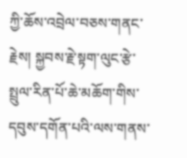ཀྱི་ཆོས་འབྲེལ་བཅས་གནང་རྗེས། སྐྱབས་རྗེ་སྟག་ལུང་རྩེ་སྤྲུལ་རིན་པོ་ཆེ་མཆོག་གིས་དབུས་དགོན་པའི་ལས་གནས་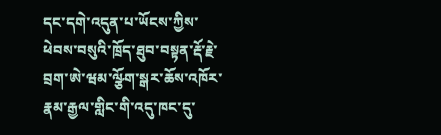དང་དགེ་འདུན་པ་ཡོངས་ཀྱིས་ཕེབས་བསུའི་ཁྲོད་ཐུབ་བསྟན་རྡོ་རྗེ་བྲག་ཨེ་ཝམ་ལྩོག་སྒར་ཆོས་འཁོར་རྣམ་རྒྱལ་གླིང་གི་འདུ་ཁང་དུ་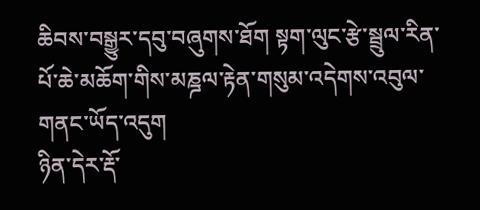ཆིབས་བསྒྱུར་དབུ་བཞུགས་ཐོག སྟག་ལུང་རྩེ་སྦྲུལ་རིན་པོ་ཆེ་མཆོག་གིས་མཎྜལ་རྟེན་གསུམ་འདེགས་འབུལ་གནང་ཡོད་འདུག
ཉིན་དེར་རྡོ་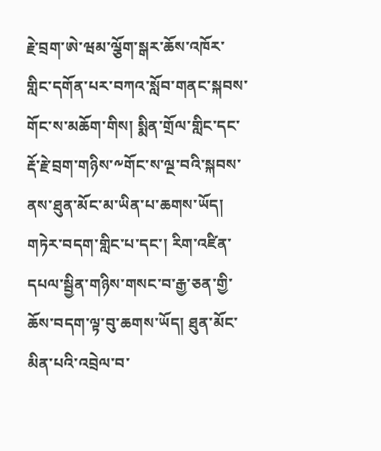རྗེ་བྲག་ཨེ་ཝམ་ལྕོག་སྒར་ཆོས་འཁོར་གླིང་དགོན་པར་བཀའ་སློབ་གནང་སྐབས་གོང་ས་མཆོག་གིས། སྨིན་གྲོལ་གླིང་དང་རྡོ་རྗེ་བྲག་གཉིས་༸གོང་ས་ལྔ་བའི་སྐབས་ནས་ཐུན་མོང་མ་ཡིན་པ་ཆགས་ཡོད། གཏེར་བདག་གླིང་པ་དང་། རིག་འཛིན་དཔལ་སྦྱིན་གཉིས་གསང་བ་རྒྱ་ཅན་གྱི་ཆོས་བདག་ལྟ་བུ་ཆགས་ཡོད། ཐུན་མོང་མིན་པའི་འབྲེལ་བ་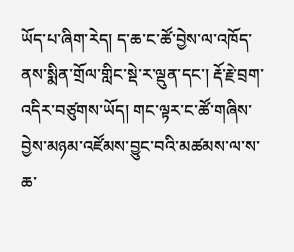ཡོད་པ་ཞིག་རེད། ད་ཆ་ང་ཚོ་བྱེས་ལ་འཁོད་ནས་སྨིན་གྲོལ་གླིང་སྡེ་ར་ལྡུན་དང་། རྡོ་རྗེ་བྲག་འདིར་བཙུགས་ཡོད། གང་ལྟར་ང་ཚོ་གཞིས་བྱེས་མཉམ་འཛོམས་བྱུང་བའི་མཚམས་ལ་ས་ཆ་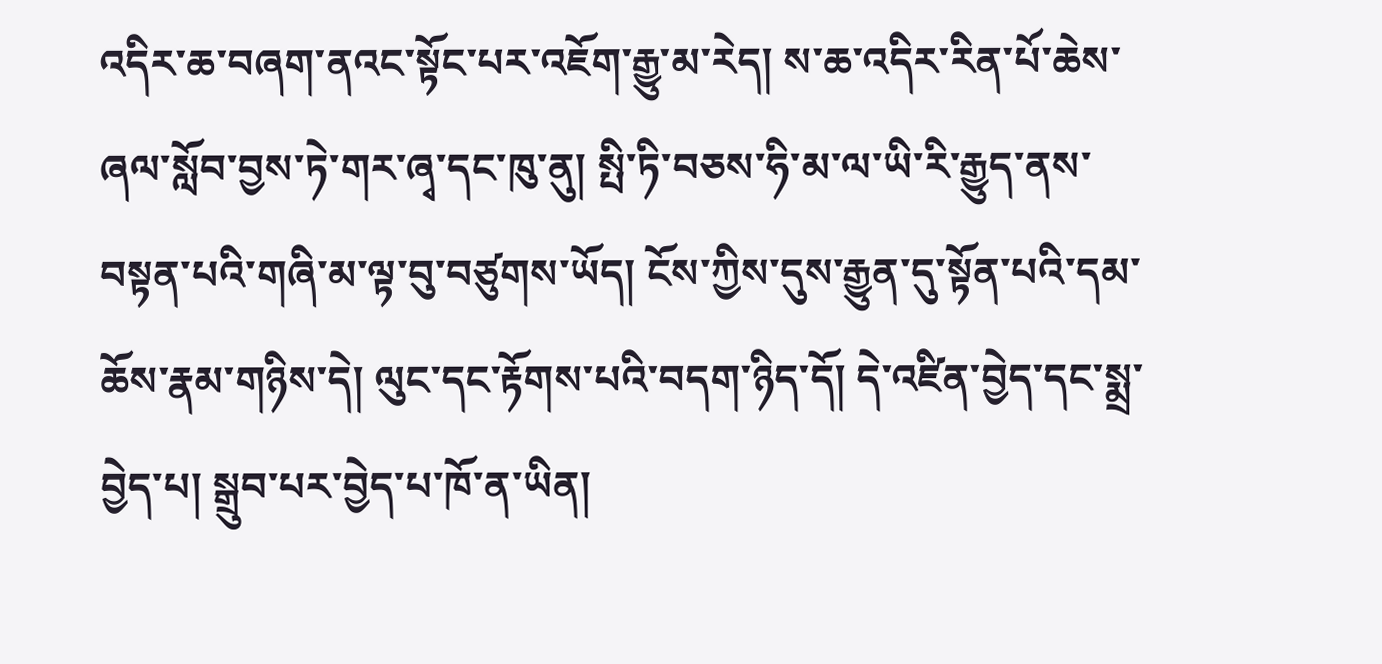འདིར་ཆ་བཞག་ནའང་སྟོང་པར་འཇོག་རྒྱུ་མ་རེད། ས་ཆ་འདིར་རིན་པོ་ཆེས་ཞལ་སློབ་བྱས་ཏེ་གར་ཞྭ་དང་ཁུ་ནུ། སྤི་ཏི་བཅས་ཧི་མ་ལ་ཡི་རི་རྒྱུད་ནས་བསྟན་པའི་གཞི་མ་ལྟ་བུ་བཙུགས་ཡོད། ངོས་ཀྱིས་དུས་རྒྱུན་དུ་སྟོན་པའི་དམ་ཆོས་རྣམ་གཉིས་དེ། ལུང་དང་རྟོགས་པའི་བདག་ཉིད་དོ། དེ་འཛིན་བྱེད་དང་སྨྲ་བྱེད་པ། སྒྲུབ་པར་བྱེད་པ་ཁོ་ན་ཡིན།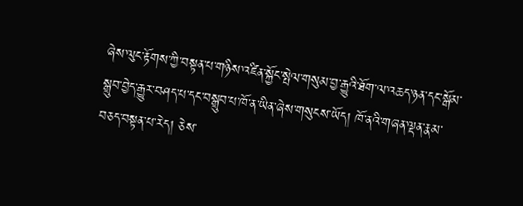ཞེས་ལུང་རྟོགས་ཀྱི་བསྟན་པ་གཉིས་འཛིན་སྐྱོང་སྤེལ་གསུམ་བྱ་རྒྱུའི་ཐོག་ལ་འཆད་ཉན་དང་སྒོམ་སྒྲུབ་བྱེད་རྒྱུར་བཤད་པ་དང་བསྒྲུབ་པ་ཁོ་ན་ཡིན་ཞེས་གསུངས་ཡོད། ཁོ་ནའི་གཞན་ལྡན་རྣམ་བཅད་བསྟན་པ་རེད། ཅེས་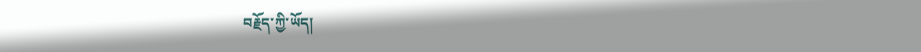བརྗོད་ཀྱི་ཡོད།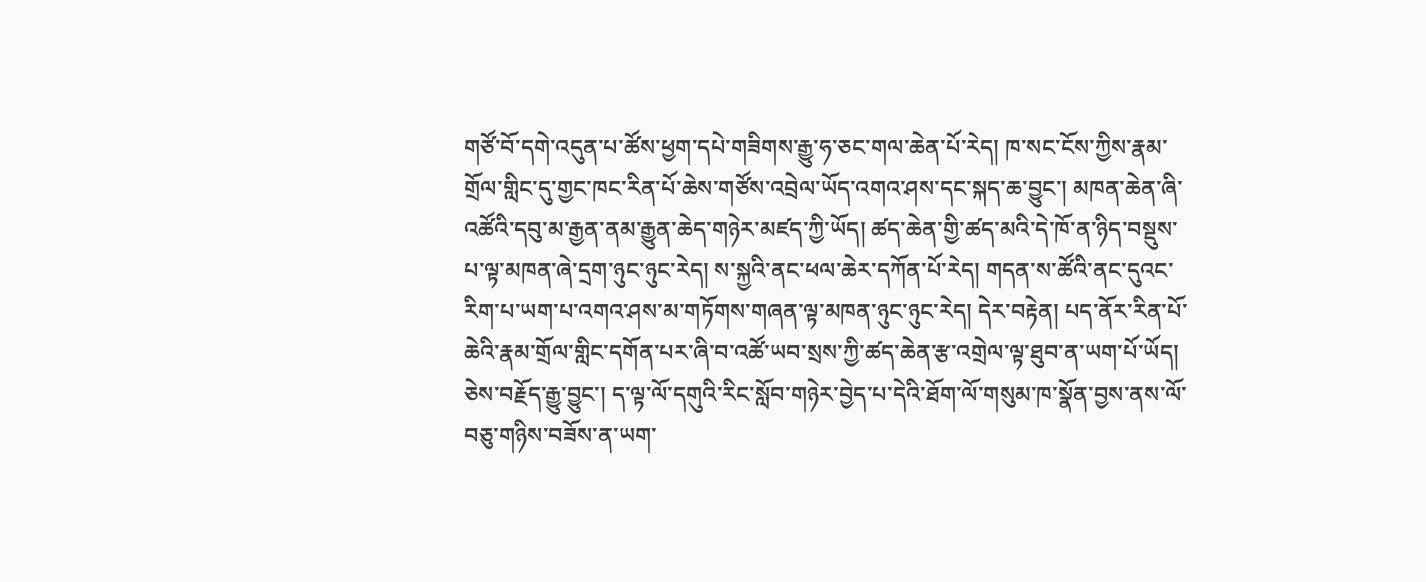གཙོ་བོ་དགེ་འདུན་པ་ཚོས་ཕྱག་དཔེ་གཟིགས་རྒྱུ་ཧ་ཅང་གལ་ཆེན་པོ་རེད། ཁ་སང་ངོས་ཀྱིས་རྣམ་གྲོལ་གླིང་དུ་གྱང་ཁང་རིན་པོ་ཆེས་གཙོས་འབྲེལ་ཡོད་འགའ་ཤས་དང་སྐད་ཆ་བྱུང་། མཁན་ཆེན་ཞི་འཚོའི་དབུ་མ་རྒྱན་ནམ་རྒྱུན་ཆེད་གཉེར་མཛད་ཀྱི་ཡོད། ཚད་ཆེན་གྱི་ཚད་མའི་དེ་ཁོ་ན་ཉིད་བསྡུས་པ་ལྟ་མཁན་ཞེ་དྲག་ཉུང་ཉུང་རེད། ས་སྐྱའི་ནང་ཕལ་ཆེར་དཀོན་པོ་རེད། གདན་ས་ཚོའི་ནང་དུའང་རིག་པ་ཡག་པ་འགའ་ཤས་མ་གཏོགས་གཞན་ལྟ་མཁན་ཉུང་ཉུང་རེད། དེར་བརྟེན། པད་ནོར་རིན་པོ་ཆེའི་རྣམ་གྲོལ་གླིང་དགོན་པར་ཞི་བ་འཚོ་ཡབ་སྲས་ཀྱི་ཚད་ཆེན་རྩ་འགྲེལ་ལྟ་ཐུབ་ན་ཡག་པོ་ཡོད། ཅེས་བརྗོད་རྒྱུ་བྱུང་། ད་ལྟ་ལོ་དགུའི་རིང་སློབ་གཉེར་བྱེད་པ་དེའི་ཐོག་ལོ་གསུམ་ཁ་སྣོན་བྱས་ནས་ལོ་ བཅུ་གཉིས་བཟོས་ན་ཡག་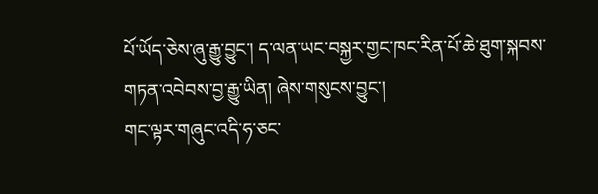པོ་ཡོད་ཅེས་ཞུ་རྒྱུ་བྱུང་། ད་ལན་ཡང་བསྐྱར་གྱང་ཁང་རིན་པོ་ཆེ་ཐུག་སྐབས་གཏན་འབེབས་བྱ་རྒྱུ་ཡིན། ཞེས་གསུངས་བྱུང་།
གང་ལྟར་གཞུང་འདི་ཧ་ཅང་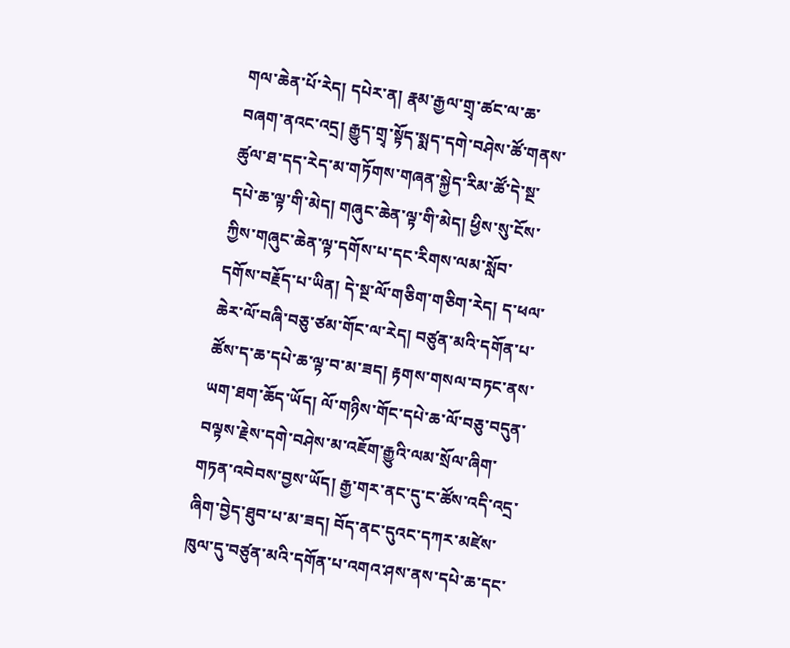གལ་ཆེན་པོ་རེད། དཔེར་ན། རྣམ་རྒྱལ་གྲྭ་ཚང་ལ་ཆ་བཞག་ནའང་འདྲ། རྒྱུད་གྲྭ་སྟོད་སྨད་དགེ་བཤེས་ཚོ་གནས་ཚུལ་ཐ་དད་རེད་མ་གཏོགས་གཞན་སྐྱེད་རིམ་ཚོ་དེ་སྔ་དཔེ་ཆ་ལྟ་གི་མེད། གཞུང་ཆེན་ལྟ་གི་མེད། ཕྱིས་སུ་ངོས་ཀྱིས་གཞུང་ཆེན་ལྟ་དགོས་པ་དང་རིགས་ལམ་སློབ་དགོས་བརྗོད་པ་ཡིན། དེ་སྔ་ལོ་གཅིག་གཅིག་རེད། ད་ཕལ་ཆེར་ལོ་བཞི་བཅུ་ཙམ་གོང་ལ་རེད། བཙུན་མའི་དགོན་པ་ཚོས་ད་ཆ་དཔེ་ཆ་ལྟ་བ་མ་ཟད། རྟགས་གསལ་བཏང་ནས་ཡག་ཐག་ཆོད་ཡོད། ལོ་གཉིས་གོང་དཔེ་ཆ་ལོ་བཅུ་བདུན་བལྟས་རྗེས་དགེ་བཤེས་མ་འཇོག་རྒྱུའི་ལམ་སྲོལ་ཞིག་གཏན་འབེབས་བྱས་ཡོད། རྒྱ་གར་ནང་དུ་ང་ཚོས་འདི་འདྲ་ཞིག་བྱེད་ཐུབ་པ་མ་ཟད། བོད་ནང་དུའང་དཀར་མཛེས་ཁུལ་དུ་བཙུན་མའི་དགོན་པ་འགའ་ཤས་ནས་དཔེ་ཆ་དང་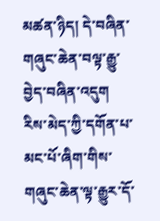མཚན་ཉིད། དེ་བཞིན་གཞུང་ཆེན་བལྟ་རྒྱུ་བྱེད་བཞིན་འདུག རིས་མེད་ཀྱི་དགོན་པ་མང་པོ་ཞིག་གིས་གཞུང་ཆེན་ལྟ་རྒྱུར་དོ་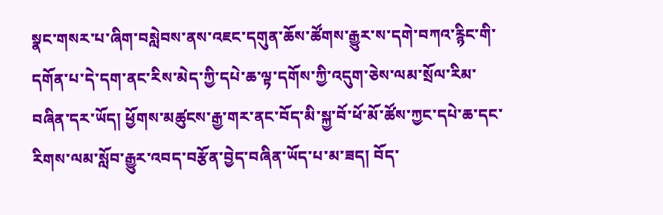སྣང་གསར་པ་ཞིག་བསླེབས་ནས་འཇང་དགུན་ཆོས་ཚོགས་རྒྱུར་ས་དགེ་བཀའ་རྙིང་གི་དགོན་པ་དེ་དག་ནང་རིས་མེད་ཀྱི་དཔེ་ཆ་ལྟ་དགོས་ཀྱི་འདུག་ཅེས་ལམ་སྲོལ་རིམ་བཞིན་དར་ཡོད། ཕྱོགས་མཚུངས་རྒྱ་གར་ནང་བོད་མི་སྐྱ་བོ་ཕོ་མོ་ཚོས་ཀྱང་དཔེ་ཆ་དང་རིགས་ལམ་སློབ་རྒྱུར་འབད་བརྩོན་བྱེད་བཞིན་ཡོད་པ་མ་ཟད། བོད་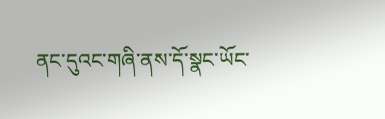ནང་དུའང་གཞི་ནས་དོ་སྣང་ཡོང་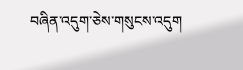བཞིན་འདུག་ཅེས་གསུངས་འདུག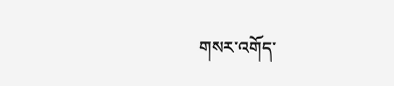གསར་འགོད་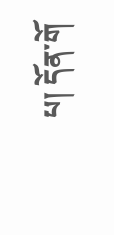པ། དོན་གོ